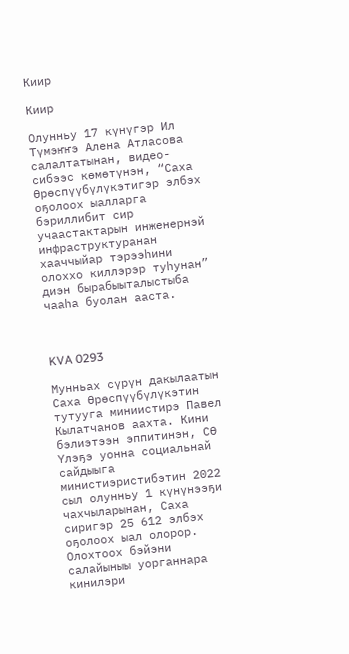Киир

Киир

Олунньу 17 күнүгэр Ил Түмэҥҥэ Алена Атласова салалтатынан, видео-сибээс көмөтүнэн, “Саха Өрөспүүбүлүкэтигэр элбэх оҕолоох ыалларга бэриллибит сир учаастактарын инженернэй инфраструктуранан хааччыйар тэрээһини олоххо киллэрэр туһунан” диэн бырабыыталыстыба чааһа буолан ааста.



KVA 0293

Мунньах сүрүн дакылаатын Саха Өрөспүүбүлүкэтин тутууга миниистирэ Павел Кылатчанов аахта. Кини бэлиэтээн эппитинэн, СӨ Үлэҕэ уонна социальнай сайдыыга министиэристибэтин 2022 сыл олунньу 1 күнүнээҕи чахчыларынан, Саха сиригэр 25 612 элбэх оҕолоох ыал олорор. Олохтоох бэйэни салайыныы уорганнара кинилэри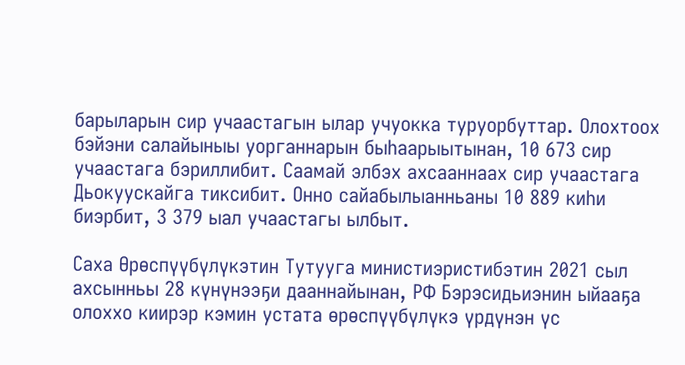барыларын сир учаастагын ылар учуокка туруорбуттар. Олохтоох бэйэни салайыныы уорганнарын быһаарыытынан, 10 673 сир учаастага бэриллибит. Саамай элбэх ахсааннаах сир учаастага Дьокуускайга тиксибит. Онно сайабылыанньаны 10 889 киһи биэрбит, 3 379 ыал учаастагы ылбыт.

Саха Өрөспүүбүлүкэтин Тутууга министиэристибэтин 2021 сыл ахсынньы 28 күнүнээҕи дааннайынан, РФ Бэрэсидьиэнин ыйааҕа олоххо киирэр кэмин устата өрөспүүбүлүкэ үрдүнэн үс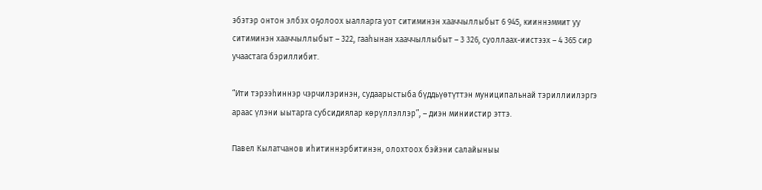эбэтэр онтон элбэх оҕолоох ыалларга уот ситиминэн хааччыллыбыт 6 945, кииннэммит уу ситиминэн хааччыллыбыт – 322, гааһынан хааччыллыбыт – 3 326, суоллаах-иистээх – 4 365 сир учаастага бэриллибит.

“Ити тэрээһиннэр чэрчилэринэн, судаарыстыба бүддьүөтүттэн муниципальнай тэриллиилэргэ араас үлэни ыытарга субсидиялар көрүллэллэр”, – диэн миниистир эттэ.

Павел Кылатчанов иһитиннэрбитинэн, олохтоох бэйэни салайыныы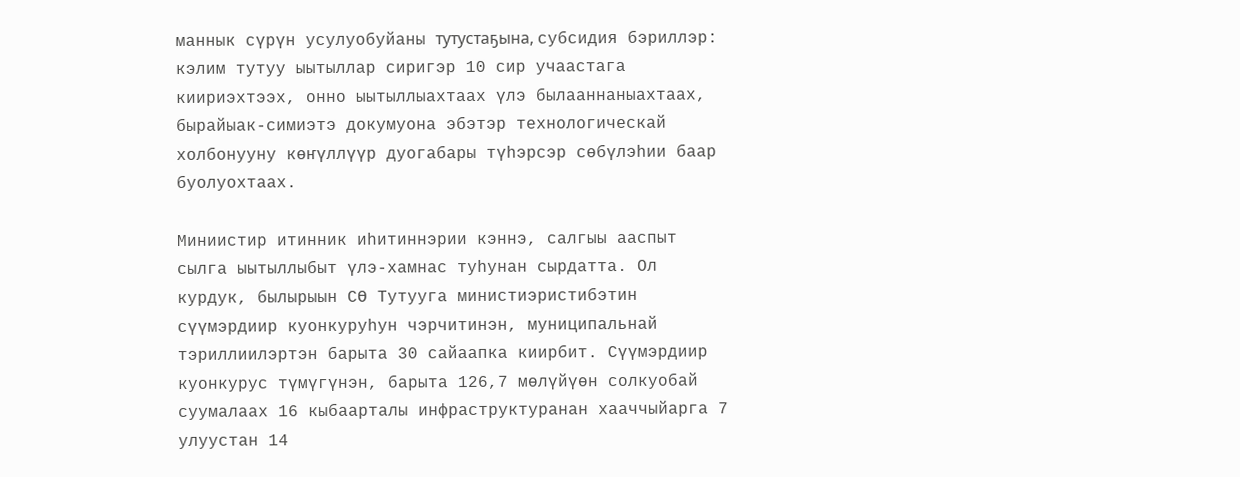маннык сүрүн усулуобуйаны тутустаҕына, субсидия бэриллэр: кэлим тутуу ыытыллар сиригэр 10 сир учаастага киириэхтээх, онно ыытыллыахтаах үлэ былааннаныахтаах, бырайыак-симиэтэ докумуона эбэтэр технологическай холбонууну көҥүллүүр дуогабары түһэрсэр сөбүлэһии баар буолуохтаах.

Миниистир итинник иһитиннэрии кэннэ, салгыы ааспыт сылга ыытыллыбыт үлэ-хамнас туһунан сырдатта. Ол курдук, былырыын СӨ Тутууга министиэристибэтин сүүмэрдиир куонкуруһун чэрчитинэн, муниципальнай тэриллиилэртэн барыта 30 сайаапка киирбит. Сүүмэрдиир куонкурус түмүгүнэн, барыта 126,7 мөлүйүөн солкуобай суумалаах 16 кыбаарталы инфраструктуранан хааччыйарга 7 улуустан 14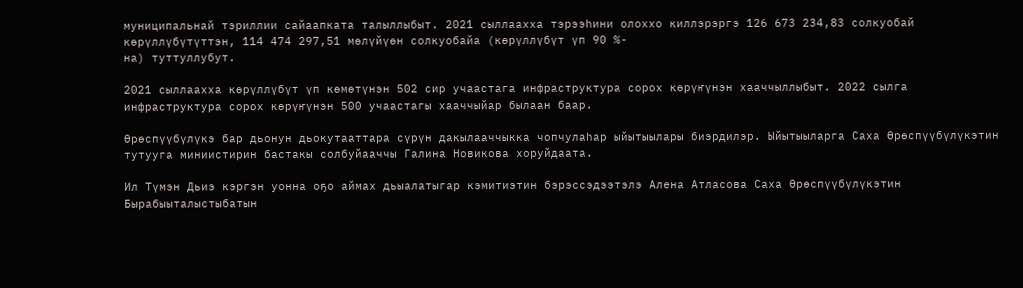муниципальнай тэриллии сайаапката талыллыбыт. 2021 сыллаахха тэрээһини олоххо киллэрэргэ 126 673 234,83 солкуобай көрүллүбүтүттэн, 114 474 297,51 мөлүйүөн солкуобайа (көрүллүбүт үп 90 %-
на) туттуллубут.

2021 сыллаахха көрүллүбүт үп көмөтүнэн 502 сир учаастага инфраструктура сорох көрүҥүнэн хааччыллыбыт. 2022 сылга инфраструктура сорох көрүҥүнэн 500 учаастагы хааччыйар былаан баар.

Өрөспүүбүлүкэ бар дьонун дьокутааттара сүрүн дакылааччыкка чопчулаһар ыйытыылары биэрдилэр. Ыйытыыларга Саха Өрөспүүбүлүкэтин тутууга миниистирин бастакы солбуйааччы Галина Новикова хоруйдаата.

Ил Түмэн Дьиэ кэргэн уонна оҕо аймах дьыалатыгар кэмитиэтин бэрэссэдээтэлэ Алена Атласова Саха Өрөспүүбүлүкэтин Бырабыыталыстыбатын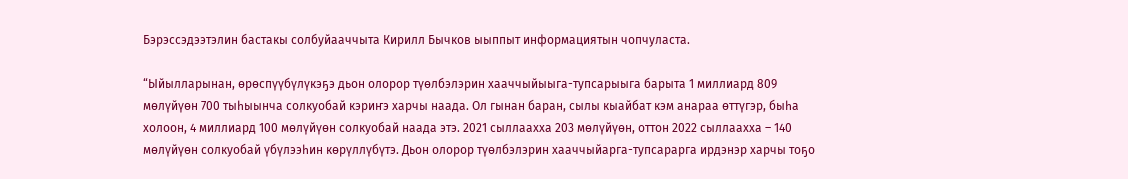Бэрэссэдээтэлин бастакы солбуйааччыта Кирилл Бычков ыыппыт информациятын чопчуласта.

“Ыйылларынан, өрөспүүбүлүкэҕэ дьон олорор түөлбэлэрин хааччыйыыга-тупсарыыга барыта 1 миллиард 809 мөлүйүөн 700 тыһыынча солкуобай кэриҥэ харчы наада. Ол гынан баран, сылы кыайбат кэм анараа өттүгэр, быһа холоон, 4 миллиард 100 мөлүйүөн солкуобай наада этэ. 2021 сыллаахха 203 мөлүйүөн, оттон 2022 сыллаахха – 140 мөлүйүөн солкуобай үбүлээһин көрүллүбүтэ. Дьон олорор түөлбэлэрин хааччыйарга-тупсарарга ирдэнэр харчы тоҕо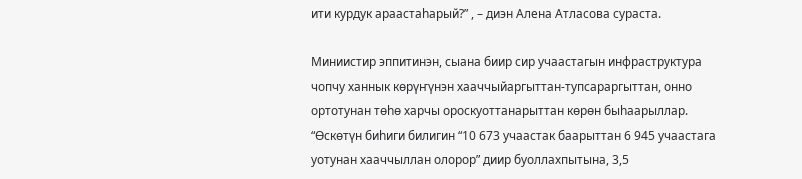ити курдук араастаһарый?” , – диэн Алена Атласова сураста.

Миниистир эппитинэн, сыана биир сир учаастагын инфраструктура чопчу ханнык көрүҥүнэн хааччыйаргыттан-тупсараргыттан, онно ортотунан төһө харчы ороскуоттанарыттан көрөн быһаарыллар. “Өскөтүн биһиги билигин “10 673 учаастак баарыттан 6 945 учаастага уотунан хааччыллан олорор” диир буоллахпытына, 3,5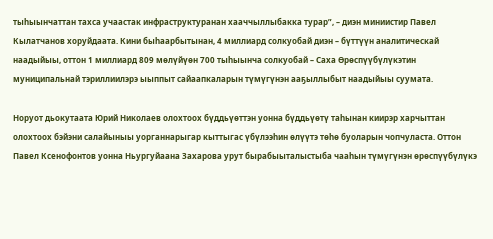тыһыынчаттан тахса учаастак инфраструктуранан хааччыллыбакка турар”, – диэн миниистир Павел Кылатчанов хоруйдаата. Кини быһаарбытынан, 4 миллиард солкуобай диэн – бүттүүн аналитическай наадыйыы, оттон 1 миллиард 809 мөлүйүөн 700 тыһыынча солкуобай – Саха Өрөспүүбүлүкэтин муниципальнай тэриллиилэрэ ыыппыт сайаапкаларын түмүгүнэн ааҕыллыбыт наадыйыы суумата.

Норуот дьокутаата Юрий Николаев олохтоох бүддьүөттэн уонна бүддьүөтү таһынан киирэр харчыттан олохтоох бэйэни салайыныы уорганнарыгар кыттыгас үбүлээһин өлүүтэ төһө буоларын чопчуласта. Оттон Павел Ксенофонтов уонна Ньургуйаана Захарова урут бырабыыталыстыба чааһын түмүгүнэн өрөспүүбүлүкэ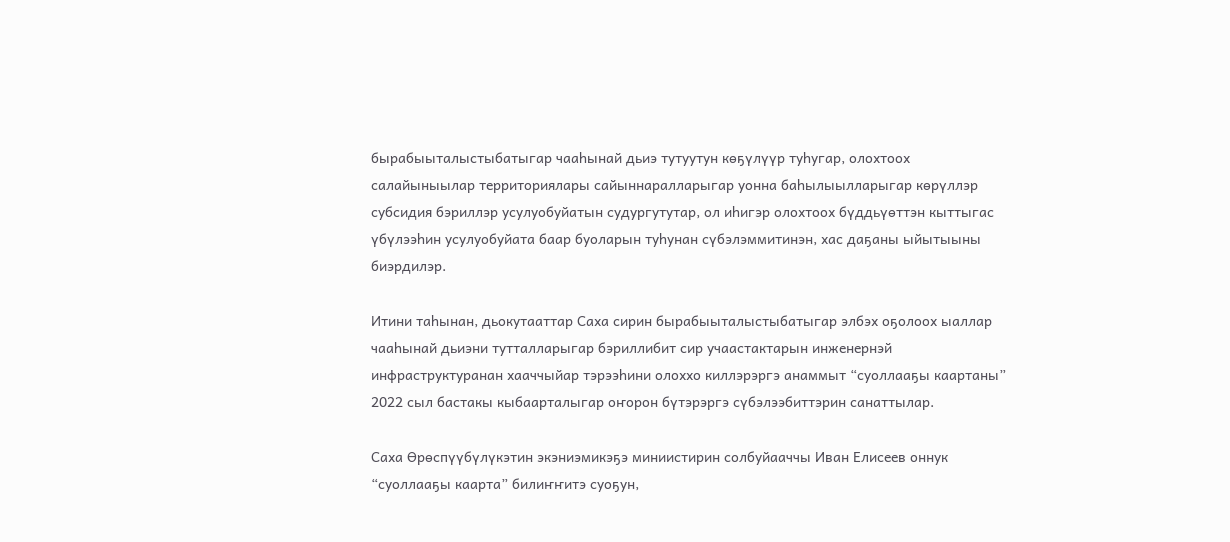бырабыыталыстыбатыгар чааһынай дьиэ тутуутун көҕүлүүр туһугар, олохтоох салайыныылар территориялары сайыннаралларыгар уонна баһылыылларыгар көрүллэр субсидия бэриллэр усулуобуйатын судургутутар, ол иһигэр олохтоох бүддьүөттэн кыттыгас үбүлээһин усулуобуйата баар буоларын туһунан сүбэлэммитинэн, хас даҕаны ыйытыыны биэрдилэр.

Итини таһынан, дьокутааттар Саха сирин бырабыыталыстыбатыгар элбэх оҕолоох ыаллар чааһынай дьиэни тутталларыгар бэриллибит сир учаастактарын инженернэй инфраструктуранан хааччыйар тэрээһини олоххо киллэрэргэ анаммыт “суоллааҕы каартаны” 2022 сыл бастакы кыбаарталыгар оҥорон бүтэрэргэ сүбэлээбиттэрин санаттылар.

Саха Өрөспүүбүлүкэтин экэниэмикэҕэ миниистирин солбуйааччы Иван Елисеев оннук “суоллааҕы каарта” билиҥҥитэ суоҕун,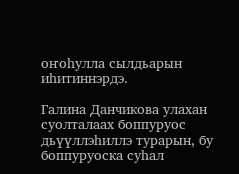оҥоһулла сылдьарын иһитиннэрдэ.

Галина Данчикова улахан суолталаах боппуруос дьүүллэһиллэ турарын, бу боппуруоска суһал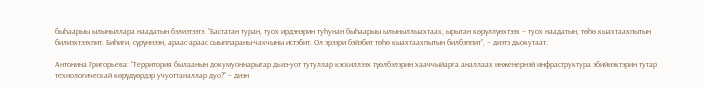быһаарыы ылыныллара наадатын бэлиэтээтэ. “Бастатан туран, туох ирдэнэрин туһунан быһаарыы ылыныллыахтаах, ырытан көрүллүөхтээх – туох наадатын, төһө кыахтаахпытын билиэхтээхпит. Биһиги, сүрүннээн, араас-араас сыыппараны-чахчыны истэбит. Ол эрээри бэйэбит төһө кыахтаахпытын билбэппит”, – диэтэ дьокутаат.

Антонина Григорьева: “Территория былаанын докумуоннарыгар дьиэ-уот тутуллар кэскиллээх түөлбэлэрин хааччыйарга аналлаах инженернэй инфраструктура эбийиэктэрин тутар технологическай көрүдүөрдэр учуоттаналлар дуо?” – диэн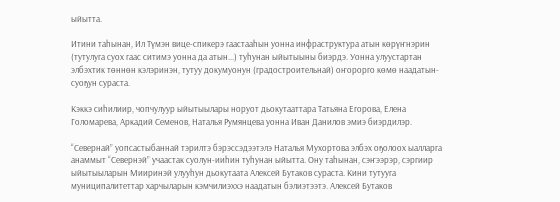ыйытта.

Итини таһынан, Ил Түмэн вице-спикерэ гаастааһын уонна инфраструктура атын көрүҥнэрин (тутулуга суох гаас ситимэ уонна да атын...) туһунан ыйытыыны биэрдэ. Уонна улуустартан элбэхтик төннөн кэлэринэн, тутуу докумуонун (градостроительнай) оҥорорго көмө наадатын-суоҕун сураста.

Кэккэ сиһилиир, чопчулуур ыйытыылары норуот дьокутааттара Татьяна Егорова, Елена Голомарева, Аркадий Семенов, Наталья Румянцева уонна Иван Данилов эмиэ биэрдилэр.

“Севернай” уопсастыбаннай тэрилтэ бэрэссэдээтэлэ Наталья Мухортова элбэх оҕолоох ыалларга анаммыт “Севернэй” учаастак суолун-ииһин туһунан ыйытта. Ону таһынан, сэҥээрэр, сэргиир ыйытыыларын Мииринэй улууһун дьокутаата Алексей Бутаков сураста. Кини тутууга муниципалитеттар харчыларын кэмчилиэххэ наадатын бэлиэтээтэ. Алексей Бутаков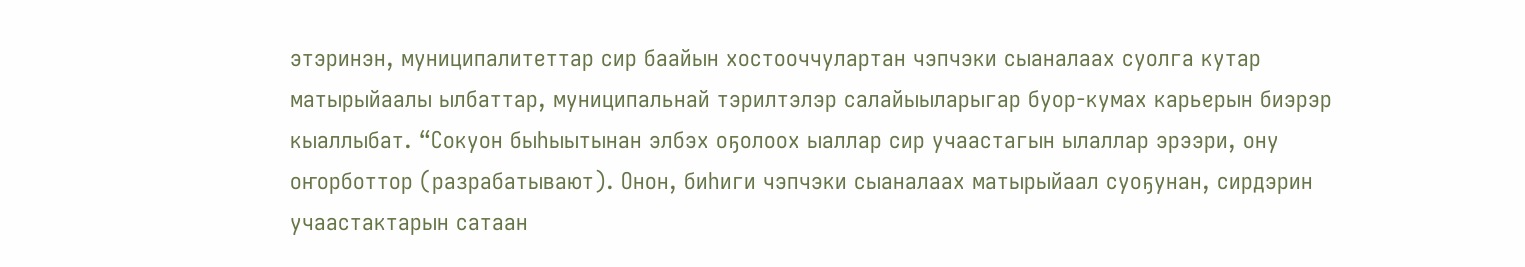этэринэн, муниципалитеттар сир баайын хостооччулартан чэпчэки сыаналаах суолга кутар матырыйаалы ылбаттар, муниципальнай тэрилтэлэр салайыыларыгар буор-кумах карьерын биэрэр кыаллыбат. “Сокуон быһыытынан элбэх оҕолоох ыаллар сир учаастагын ылаллар эрээри, ону оҥорботтор (разрабатывают). Онон, биһиги чэпчэки сыаналаах матырыйаал суоҕунан, сирдэрин учаастактарын сатаан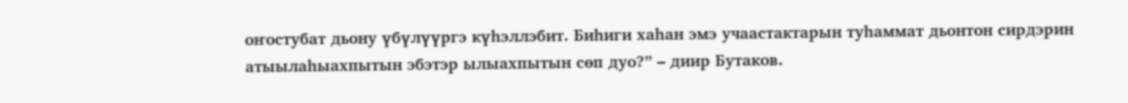оҥостубат дьону үбүлүүргэ күһэллэбит. Биһиги хаһан эмэ учаастактарын туһаммат дьонтон сирдэрин атыылаһыахпытын эбэтэр ылыахпытын сөп дуо?” – диир Бутаков.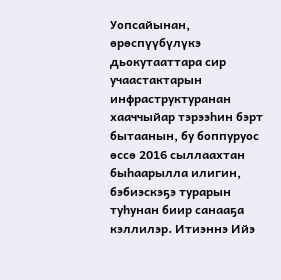Уопсайынан, өрөспүүбүлүкэ дьокутааттара сир учаастактарын инфраструктуранан хааччыйар тэрээһин бэрт бытаанын, бу боппуруос өссө 2016 сыллаахтан быһаарылла илигин, бэбиэскэҕэ турарын туһунан биир санааҕа кэллилэр. Итиэннэ Ийэ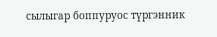сылыгар боппуруос түргэнник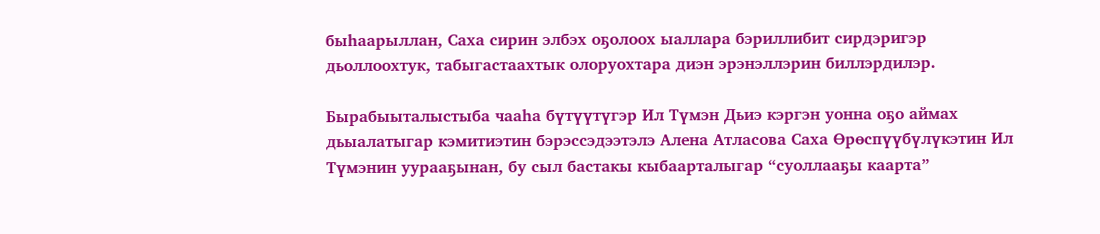быһаарыллан, Саха сирин элбэх оҕолоох ыаллара бэриллибит сирдэригэр дьоллоохтук, табыгастаахтык олоруохтара диэн эрэнэллэрин биллэрдилэр.

Бырабыыталыстыба чааһа бүтүүтүгэр Ил Түмэн Дьиэ кэргэн уонна оҕо аймах дьыалатыгар кэмитиэтин бэрэссэдээтэлэ Алена Атласова Саха Өрөспүүбүлүкэтин Ил Түмэнин уурааҕынан, бу сыл бастакы кыбаарталыгар “суоллааҕы каарта”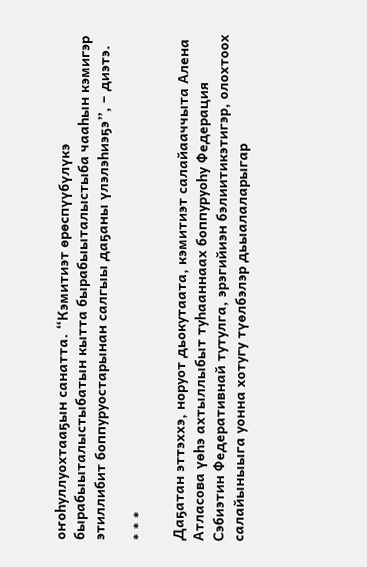оҥоһуллуохтааҕын санатта. “Кэмитиэт өрөспүүбүлүкэ бырабыыталыстыбатын кытта бырабыыталыстыба чааһын кэмигэр этиллибит боппуруостарынан салгыы даҕаны үлэлэһиэҕэ”, – диэтэ.

* * *

Даҕатан эттэххэ, норуот дьокутаата, кэмитиэт салайааччыта Алена Атласова үөһэ ахтыллыбыт туһааннаах боппуруоһу Федерация Сэбиэтин Федеративнай тутулга, эрэгийиэн бэлиитикэтигэр, олохтоох салайыныыга уонна хотугу түөлбэлэр дьыалаларыгар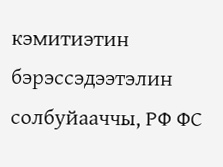кэмитиэтин бэрэссэдээтэлин солбуйааччы, РФ ФС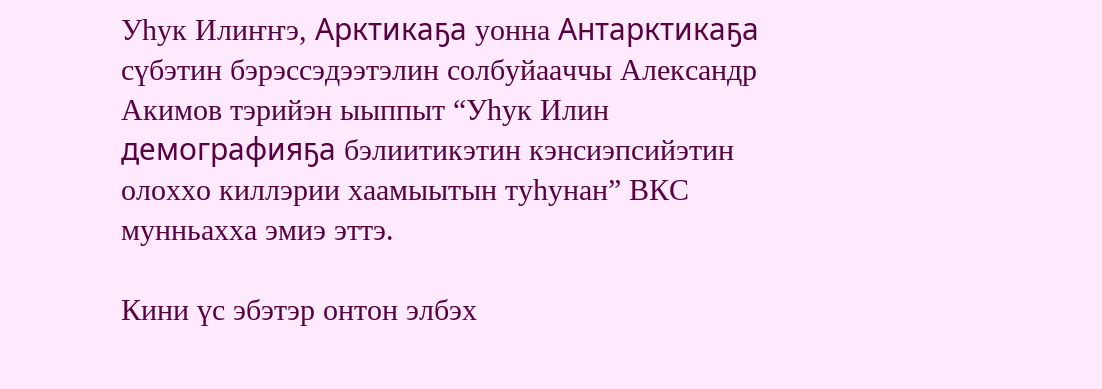Уһук Илиҥҥэ, Арктикаҕа уонна Антарктикаҕа сүбэтин бэрэссэдээтэлин солбуйааччы Александр Акимов тэрийэн ыыппыт “Уһук Илин демографияҕа бэлиитикэтин кэнсиэпсийэтин олоххо киллэрии хаамыытын туһунан” ВКС мунньахха эмиэ эттэ.

Кини үс эбэтэр онтон элбэх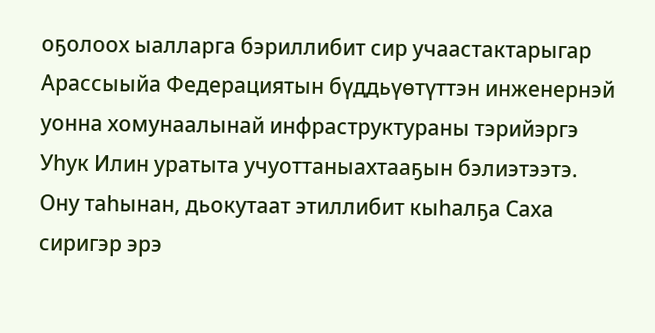оҕолоох ыалларга бэриллибит сир учаастактарыгар Арассыыйа Федерациятын бүддьүөтүттэн инженернэй уонна хомунаалынай инфраструктураны тэрийэргэ Уһук Илин уратыта учуоттаныахтааҕын бэлиэтээтэ. Ону таһынан, дьокутаат этиллибит кыһалҕа Саха сиригэр эрэ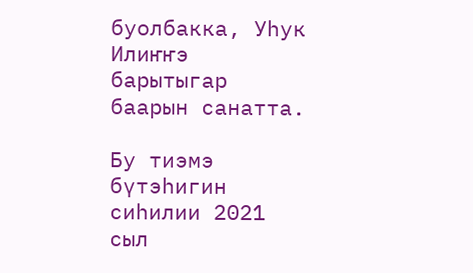буолбакка, Уһук Илиҥҥэ барытыгар баарын санатта.

Бу тиэмэ бүтэһигин сиһилии 2021 сыл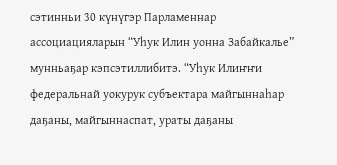сэтинньи 30 күнүгэр Парламеннар ассоциацияларын “Уһук Илин уонна Забайкалье” мунньаҕар кэпсэтиллибитэ. “Уһук Илиҥҥи федеральнай уокурук субъектара майгыннаһар даҕаны, майгыннаспат, ураты даҕаны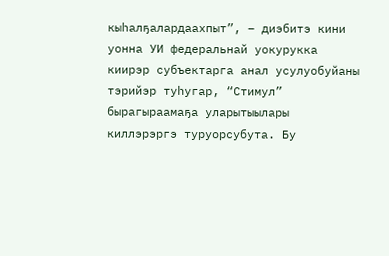кыһалҕалардаахпыт”, – диэбитэ кини уонна УИ федеральнай уокурукка киирэр субъектарга анал усулуобуйаны тэрийэр туһугар, “Стимул” бырагыраамаҕа уларытыылары киллэрэргэ туруорсубута. Бу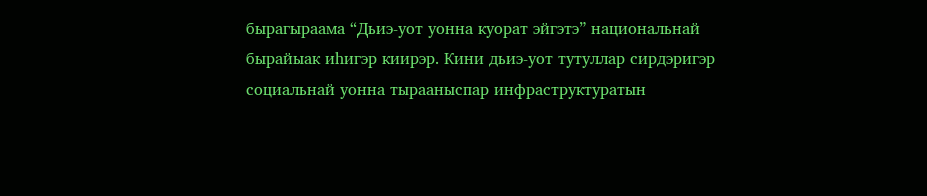бырагыраама “Дьиэ-уот уонна куорат эйгэтэ” национальнай бырайыак иһигэр киирэр. Кини дьиэ-уот тутуллар сирдэригэр социальнай уонна тырааныспар инфраструктуратын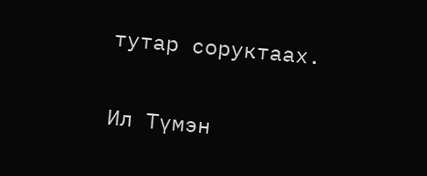тутар соруктаах.

Ил Түмэн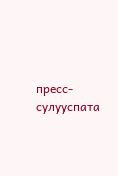пресс-сулууспата